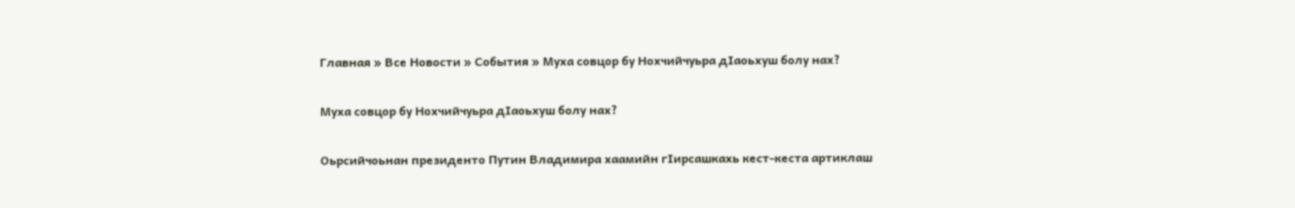Главная » Все Новости » События » Муха совцор бу Нохчийчуьра дIаоьхуш болу нах?

Муха совцор бу Нохчийчуьра дIаоьхуш болу нах?

Оьрсийчоьнан президенто Путин Владимира хаамийн гIирсашкахь кест-кеста артиклаш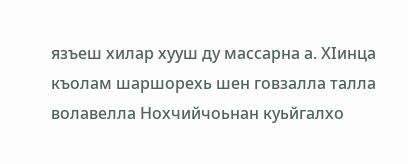язъеш хилар хууш ду массарна а. ХIинца къолам шаршорехь шен говзалла талла волавелла Нохчийчоьнан куьйгалхо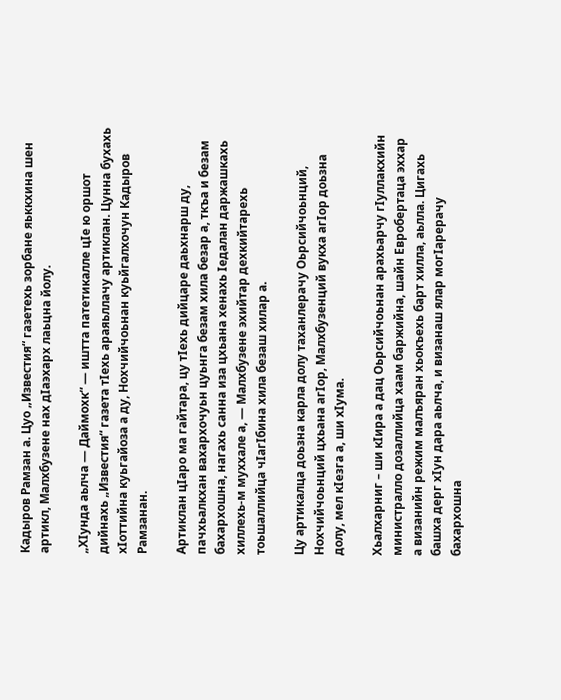Кадыров Рамзан а. Цуо „Известия“ газетехь зорбане яьккхина шен артикл, Малхбузене нах дIаэхарх лаьцна йолу.

„ХIунда аьлча — Даймохк“ — иштта патетикалле цIе ю оршот дийнахь „Известия“ газета тIехь араяьллачу артиклан. Цунна бухахь хIоттийна куьгайоза а ду, Нохчийчоьнан куьйгалхочун Кадыров Рамзанан.

Артиклан цIаро ма гайтара, цу тIехь дийцаре даьхнарш ду, пачхьалкхан вахархочуьн цуьнга безам хила безар а, ткъа и безам бахархошна, нагахь санна иза цхьана хенахь Iедалан даржашкахь хиллехь-м муххале а, — Малхбузене эхийтар дехкийтарехь тоьшаллийца чIагIбина хила безаш хилар а.

Цу артикалца доьзна карла долу таханлерачу Оьрсийчоьнций, Нохчийчоьнций цхьана агIор, Малхбузенций вукха агIор доьзна долу, мел кIезга а, ши хIума.

Хьалхарниг – ши кIира а дац Оьрсийчоьнан арахьарчу гIуллакхийн министралло дозаллийца хаам баржийна, шайн Евробертаца эххар а визанийн режим малъяран хьокъехь барт хилла, аьлла. Цигахь башха дерг хIун дара аьлча, и визанаш ялар могIарерачу бахархошна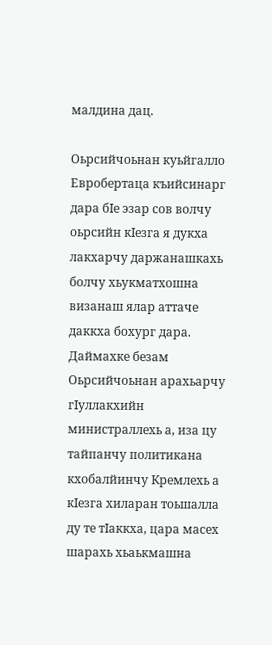малдина дац.

Оьрсийчоьнан куьйгалло Евробертаца къийсинарг дара бIе эзар сов волчу оьрсийн кIезга я дукха лакхарчу даржанашкахь болчу хьукматхошна визанаш ялар аттаче даккха бохург дара. Даймахке безам Оьрсийчоьнан арахьарчу гIуллакхийн министраллехь а, иза цу тайпанчу политикана кхобалйинчу Кремлехь а кIезга хиларан тоьшалла ду те тIаккха, цара масех шарахь хьаькмашна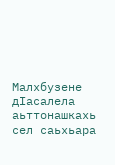Малхбузене дIасалела аьттонашкахь сел саьхьара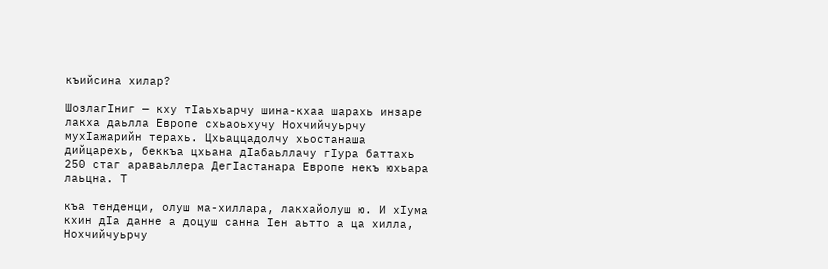къийсина хилар?

ШозлагIниг — кху тIаьхьарчу шина-кхаа шарахь инзаре лакха даьлла Европе схьаоьхучу Нохчийчуьрчу мухIажарийн терахь. Цхьаццадолчу хьостанаша дийцарехь, беккъа цхьана дIабаьллачу гIура баттахь 250 стаг араваьллера ДегIастанара Европе некъ юхьара лаьцна. Т

къа тенденци, олуш ма-хиллара, лакхайолуш ю. И хIума кхин дIа данне а доцуш санна Iен аьтто а ца хилла, Нохчийчуьрчу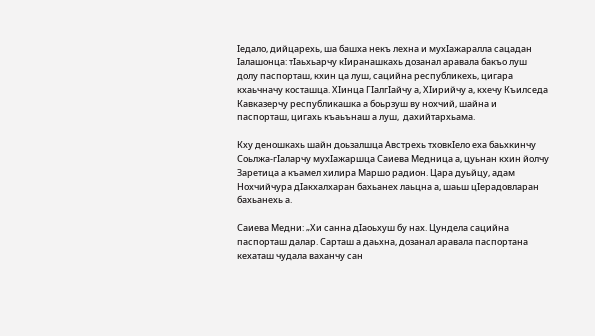Iедало, дийцарехь, ша башха некъ лехна и мухIажаралла сацадан Iалашонца: тIаьхьарчу кIиранашкахь дозанал аравала бакъо луш долу паспорташ, кхин ца луш, сацийна республикехь, цигара кхаьчначу косташца. ХIинца ГIалгIайчу а, ХIирийчу а, кхечу Къилседа Кавказерчу республикашка а боьрзуш ву нохчий, шайна и паспорташ, цигахь къаьънаш а луш,  дахийтархьама.

Кху деношкахь шайн доьзалшца Австрехь тховкIело еха баьхкинчу Соьлжа-гIаларчу мухIажаршца Саиева Медница а, цуьнан кхин йолчу Заретица а къамел хилира Маршо радион. Цара дуьйцу, адам Нохчийчура дIакхалхаран бахьанех лаьцна а, шаьш цIерадовларан бахьанехь а.

Саиева Медни: „Хи санна дIаоьхуш бу нах. Цундела сацийна паспорташ далар. Сарташ а даьхна, дозанал аравала паспортана кехаташ чудала ваханчу сан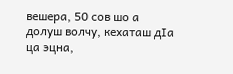вешера, 50 сов шо а долуш волчу, кехаташ дIа ца эцна,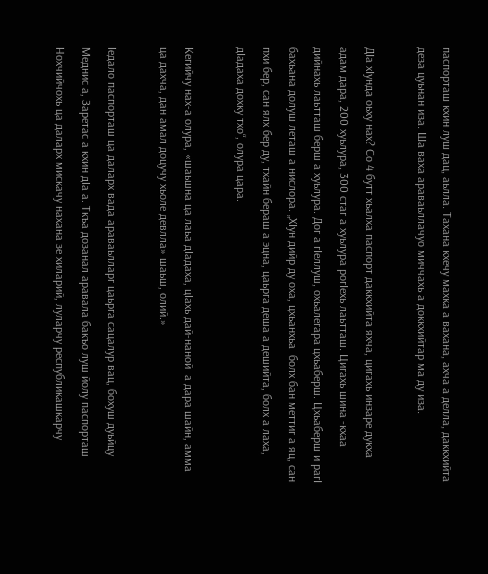паспорташ кхин луш дац, аьлла. Тахана кхечу махка а вахана, ахча а делла, даккхийта деза цуьнан иза. Ша ваха араваьллачуо миччахь а доккхийтар ма ду иза.

ДIа хIунда оьху нах? Со 4 бутт хьалха паспорт даккхийта яхча, цигахь инзаре дукха адам дара, 200 хуьлура, 300 стаг а хуьлура рогIехь лаьтташ. Цигахь шина -кхаа дийнахь лаьтташ берш а хуьлура. Дог а гIеллуш, охьалегара цхьаберш. Цхьаберш и рагI бахьана долуш леташ а нислора. „ХIун дийр ду оха, цхьанхьа  болх бан меттиг а яц, сан пхи бер, сан ялх бер ду, тхайн бераш а эцна, цаьрга деша а дешийта, болх а лаха, дIадаха дохку тхо“, олура цара.

Кегийчу нах-а олура, «шаьшна ца лаьа дIадаха, цIахь дай-наной  а дара шайн, амма ца дахча, дан амал доцучу хьоле девлла» шаьш, олий.»

Iедало паспорташ ца даларх вада араваьлларг цаьрга сацалур вац, бохуш дуьйцу Меднис а, Заретас а кхин дIа а. Ткъа дозанал аравала бакъо луш йолу паспорташ Нохчийчохь ца даларх мискачу нахана зе хиларий, луларчу республикашкарчу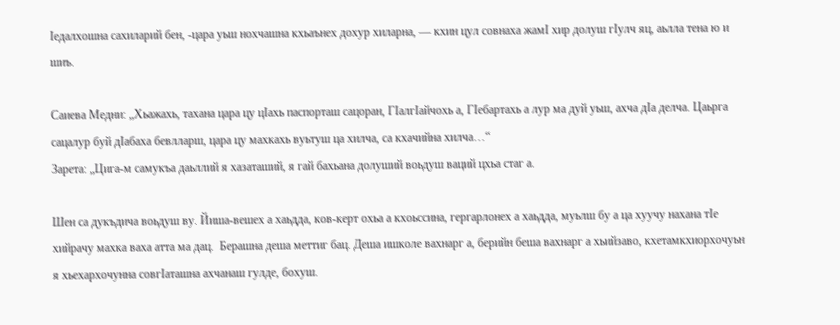Iедалхошна сахиларий бен, -цара уьш нохчашна кхьаънех дохур хиларна, — кхин цул совнаха жамI хир долуш гIулч яц, аьлла тена ю и шиъ.

Саиева Медни: „Хьажахь, тахана цара цу цIахь паспорташ сацоран, ГIалгIайчохь а, ГIебартахь а лур ма дуй уьш, ахча дIа делча. Цаьрга сацалур буй дIабаха бевлларш, цара цу махкахь вуьтуш ца хилча, са кхачийна хилча…“
Зарета: „Цига-м самукъа даьллий я хазаташий, я гай бахьана долуший воьдуш ваций цхьа стаг а.

Шен са дукъдича воьдуш ву. Йиша-вешех а хаьдда, ков-керт охьа а кхоьссина, гергарлонех а хаьдда, муьлш бу а ца хуучу нахана тIе хийрачу махка ваха атта ма дац.  Берашна деша меттиг бац. Деша ишколе вахнарг а, берийн беша вахнарг а хьийзаво, кхетамкхиорхочуьн я хьехархочунна совгIаташна ахчанаш гулде, бохуш.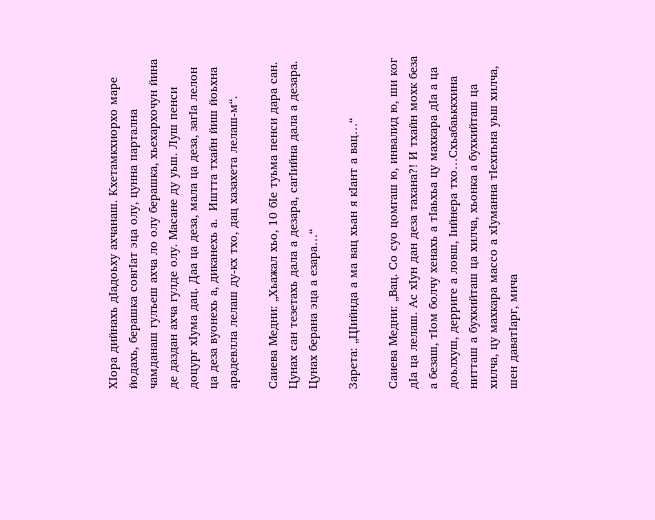ХIора дийнахь дIадоьху ахчанаш. Кхетамкхиорхо маре йодахь, берашка совгIат эца олу, цунна партална чамданаш гулъеш ахча ло олу берашка, хьехархочун йина де даздан ахча гулде олу. Масане ду уьш. Луш пенси доцург хIума дац. Даа ца деза, мала ца деза, загIа лелон ца деза вуонехь а, диканехь а.  Иштта тхайн йиш йоьхна арадевлла лелаш ду-кх тхо, дац хазахета лелаш-м“.

Саиева Медни: „Хьажал хьо, 10 бIе туьма пенси дара сан. Цунах сан тезетахь дала а дезара, сагIийна дала а дезара. Цунах берана эца а езара…“

Зарета: „ЦIийнда а ма вац хьан я кIант а вац…“

Саиева Медни: „Вац. Со суо цомгаш ю, инвалид ю, ши ког дIа ца лелаш. Ас хIун дан деза тахана?! И тхайн мохк беза а безаш, тIом болчу хенахь а тIаьхьа цу махкара дIа а ца доьлхуш, дерриге а ловш, Iийнера тхо…Схьабаьккхина нитташ а бухкийташ ца хилча, хьонка а бухкийташ ца хилча, цу махкара массо а хIуманна тIехиъна уьш хилча, шен даватIарг, мича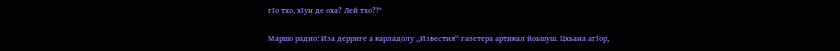гIо тхо, хIун де оха? Лей тхо?!“

Маршо радио: Иза дерриге а карладолу „Известия“ газетера артикал йоьшуш. Цхьана агIор,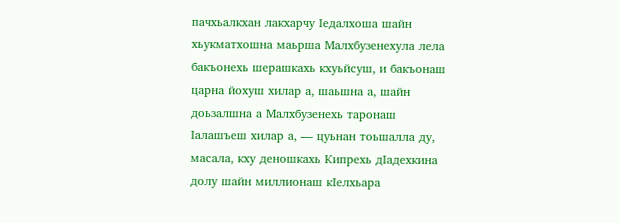пачхьалкхан лакхарчу Iедалхоша шайн хьукматхошна маьрша Малхбузенехула лела бакъонехь шерашкахь кхуьйсуш, и бакъонаш царна йохуш хилар а, шаьшна а, шайн доьзалшна а Малхбузенехь таронаш Iалашъеш хилар а, — цуьнан тоьшалла ду, масала, кху деношкахь Кипрехь дIадехкина долу шайн миллионаш кIелхьара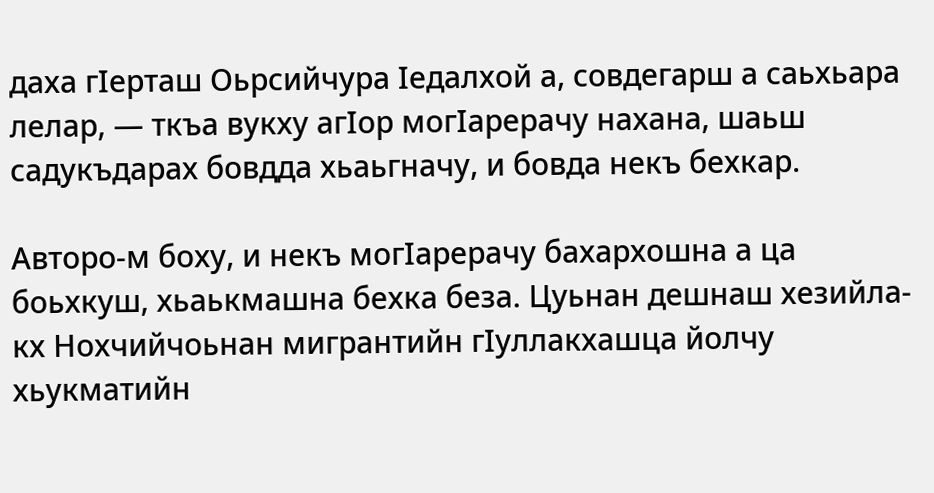даха гIерташ Оьрсийчура Iедалхой а, совдегарш а саьхьара лелар, — ткъа вукху агIор могIарерачу нахана, шаьш садукъдарах бовдда хьаьгначу, и бовда некъ бехкар.

Авторо-м боху, и некъ могIарерачу бахархошна а ца боьхкуш, хьаькмашна бехка беза. Цуьнан дешнаш хезийла-кх Нохчийчоьнан мигрантийн гIуллакхашца йолчу хьукматийн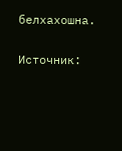белхахошна.

Источник: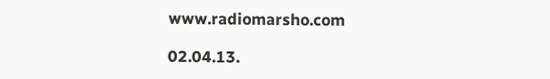www.radiomarsho.com

02.04.13.